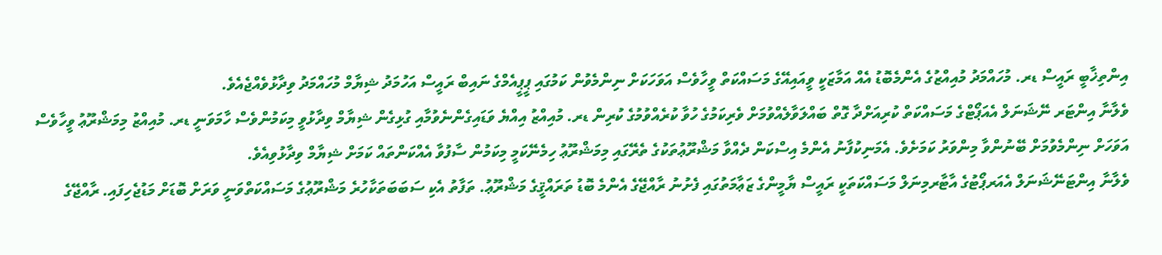އިންތިޚާބީ ރައީސް ޑރ. މުހައްމަދު މުއިއްޒުގެ އެންމެބޮޑު އެއް އަމާޒަކީ ވީއައިއޭގެ މަސައްކަތް ވީހާވެސް އަވަހަކަށް ނިންމެވުން ކަމުގައި ޕީޕީއެމްގެ ނައިބް ރައީސް އަހުމަދު ޝިޔާމް މުހައްމަދު ވިދާޅުވެއްޖެއެވެ.
ވެލާނާ އިންޓަރ ނޭޝަނަލް އެއަޕޯޓްގެ މަސައްކަތް ކުރިއަށްދާ ގޮތް ބައްލަވާލެއްވުމަށް ވެރިކަމުގެ ހުވާ ކުރެއްވުމުގެ ކުރިން ޑރ. މުއިއްޒު އިއްޔެ ވަޑައިގެންނެވުމާއި ގުޅިގެން ޝިޔާމް ވިދާޅުވީ މިކަމުންވެސް ހާމަވަނީ ޑރ. މުއިއްޒު މިމަޝްރޫޢު ވީހާވެސް އަވަހަށް ނިންމެވުމަށް ބޭނުންވާ މިންވަރު ކަމަށެވެ. އެމަނިކުފާނު އެންމެ އިސްކަން ދެއްވާ މަޝްރޫޢުތަކުގެ ތެރޭގައި މިމަޝްރޫޢު ހިމެނޭކަމީ މިކަމުން ސާފުވާ އެއްކަންތައް ކަމަށް ޝިޔާމް ވިދާޅުވިއެވެ.
ވެލާނާ އިންޓަނޭޝަނަލް އެއަރޕޯޓުގެ އާޓާރމިނަލް މަސައްކަތަކީ ރައީސް ޔާމީންގެ ޒަޢާމަތުގައި ފެށުނު ރާއްޖޭގެ އެންމެ ބޮޑު ތަރައްޤީގެ މަޝްރޫޢު. ތަފާތު އެކި ސަބަބަތަކާހުރެ މަޝްރޫޢުގެ މަސައްކަތްވަނީ ވަރަށް ބޮޑަށް މަޑުޖެހިފައި. ރާއްޖޭގެ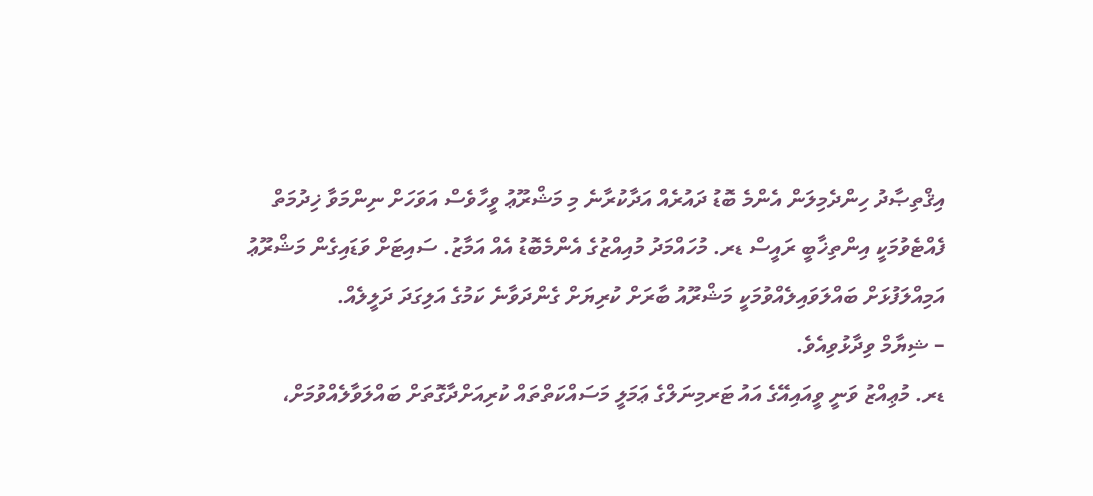އިޤްތިޞާދު ހިންދެމިލަން އެންމެ ބޮޑު ދައުރެއް އަދާކުރާނެ މި މަޝްރޫޢު ވީހާވެސް އަވަހަށް ނިންމަވާ ޚިދުމަތް ފެއްޓެވުމަކީ އިންތިޚާބީ ރައީސް ޑރ. މުހައްމަދު މުއިއްޒުގެ އެންމެބޮޑު އެއް އަމާޒު. ސައިޓަށް ވަޑައިގެން މަޝްރޫޢު އަމިއްލަފުޅަށް ބައްލަވައިލެއްވުމަކީ މަޝްރޫއު ބާރަށް ކުރިޔަށް ގެންދަވާނެ ކަމުގެ އަލިގަދަ ދަލީލެއް.
– ޝިޔާމް ވިދާޅުވިއެވެ.
ޑރ. މުޢިއްޒު ވަނީ ވީއައިއޭގެ އައު ޓަރމިނަލްގެ ޢަމަލީ މަސައްކަތްތައް ކުރިއަށްދާގޮތަށް ބައްލަވާލެއްވުމަށް،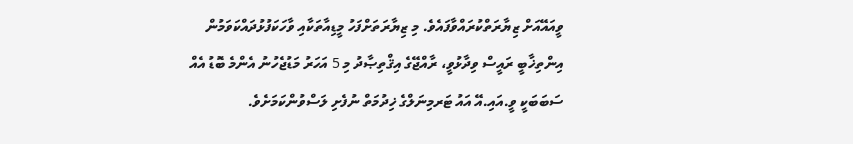ވީއައޭއަށް ޒިޔާރަތްކުރައްވާފައެވެ. މި ޒިޔާރަތަށްފަހު މީޑިއާތަކާއި ވާހަކަފުޅުދައްކަވަމުން އިންތިޚާބީ ރައީސް ވިދާޅުވީ، ރާއްޖޭގެ އިޤްތިޞާދު މި 5 އަހަރު މަޑުޖެހުނު އެންމެ ބޮޑު އެއް ސަބަބަކީ ވީ.އައި.އޭ އައު ޓަރމިނަލްގެ ޚިދުމަތް ނުފެށި ލަސްވުންކަމަށެވެ.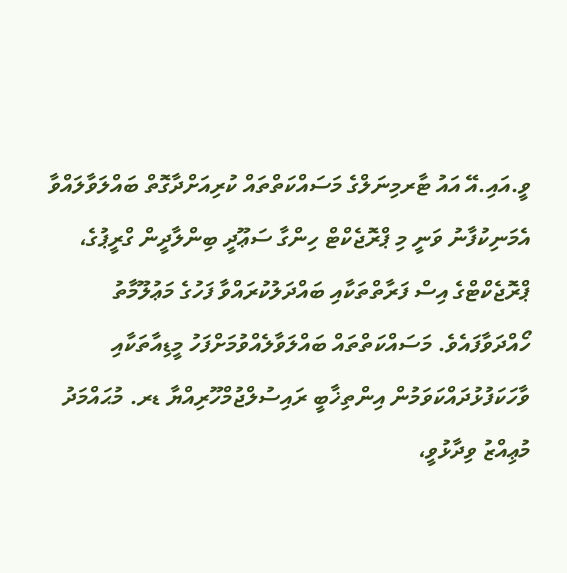ވީ.އައި.އޭ އައު ޓާރމިނަލްގެ މަސައްކަތްތައް ކުރިއަށްދާގޮތް ބައްލަވާލައްވާ އެމަނިކުފާނު ވަނީ މި ޕްރޮޖެކްޓް ހިންގާ ސަޢޫދީ ބިންލާދީން ގްރީޕުގެ، ޕްރޮޖެކްޓްގެ އިސް ފަރާތްތަކާއި ބައްދަލުކުރައްވާ ފަހުގެ މަޢުލޫމާތު ހޯއްދަވާފައެވެ. މަސައްކަތްތައް ބައްލަވާލެއްވުމަށްފަހު މީޑިއާތަކާއި ވާހަކަފުޅުދައްކަވަމުން އިންތިޚާބީ ރައިސުލްޖުމްހޫރިއްޔާ ޑރ. މުޙައްމަދު މުޢިއްޒު ވިދާޅުވީ،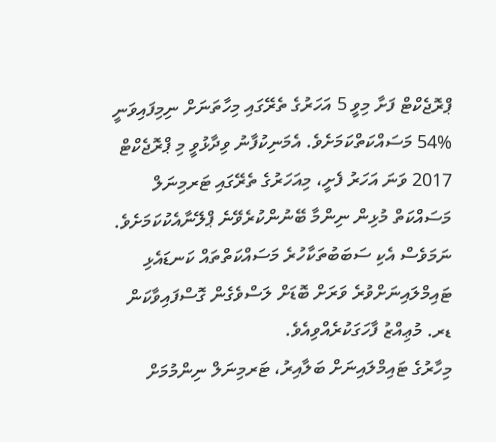ޕްރޮޖެކްޓް ފަށާ މިވީ 5 އަހަރުގެ ތެރޭގައި މިހާތަނަށް ނިމިފައިވަނީ %54 މަސައްކަތްކަމަށެވެ. އެމަނިކުފާނު ވިދާޅުވީ މި ޕްރޮޖެކްޓް 2017 ވަނަ އަހަރު ފެށީ، މިއަހަރުގެ ތެރޭގައި ޓަރމިނަލް މަސައްކަތް މުޅިން ނިންމާ ބޭނުންކުރެވޭނެ ޕްލޭނާއެކުކަމަށެވެ. ނަމަވެސް އެކި ސަބަބުތަކާހުރެ މަސައްކަތްތައް ކަނޑައެޅި ޓައިމްލައިނަށްވުރެ ވަރަށް ބޮޑަށް ލަސްވެގެން ގޮސްފައިވާކަން ޑރ. މުޢިއްޒު ފާހަގަކުރެއްވިއެވެ.
މިހާރުގެ ޓައިމްލައިނަށް ބަލާއިރު، ޓަރމިނަލް ނިންމުމަށް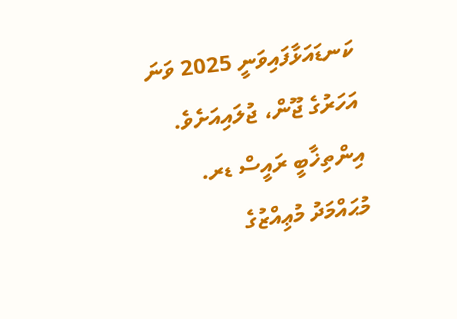ކަނޑައަޅާފައިވަނީ 2025 ވަނަ އަހަރުގެ ޖޫން، ޖުލައިއަށެވެ. އިންތިޚާބީ ރައީސް ޑރ. މުޙައްމަދު މުޢިއްޒުގެ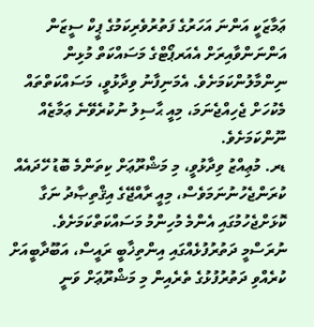ޢަމާޒަކީ އަންނަ އަހަރުގެ ފަތުރުވެރިކަމުގެ ޕީކް ސީޒަން އަންނަންވާއިރަށް އެއަރޕޯޓްގެ މަސައްކަތް މުޅިން ނިންމާލުންކަމަށެވެ. އެމަނިފާނު ވިދާޅުވީ، މަސައްކަތްތައް މެކުހަށް ޖެހިއްޖެނަމަ، މިއީ ޙާސިލު ނުކުރެވޭނެ ޢަމާޒެއް ނޫންކަމަށެވެ.
ޑރ. މުޢިއްޒު ވިދާޅުވީ، މި މަޝްރޫޢަށް ކިތަންމެ ބޮޑު ހޭދައެއް ކުރަންޖެހުނުނަމަވެސް، މިއީ ރާއްޖޭގެ އިޤްތިޞާދު ނަގާ ކޮޅަށްޖެހުމުގައި އެންމެ މުހިންމު މަސައްކަތްކަމަށެވެ. ނުރަސްމީ ދަތުރުފުޅެއްގައި އިންތިޚާބީ ރައީސް، އަބޫދާބީއަށް ކުރެއްވި ދަތުރުފުޅުގެ ތެރެއިން މި މަޝްރޫޢަށް ވަނީ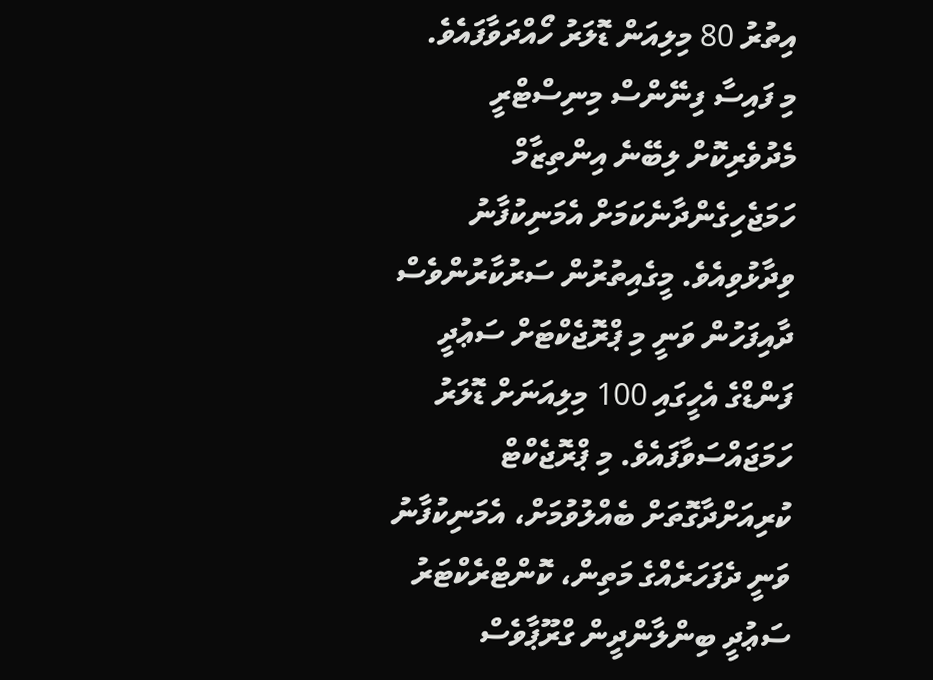އިތުރު 80 މިލިއަން ޑޮލަރު ހޯއްދަވާފައެވެ.
މި ފައިސާ ފިނޭންސް މިނިސްޓްރީ މެދުވެރިކޮށް ލިބޭނެ އިންތިޒާމް ހަމަޖެހިގެންދާނެކަމަށް އެމަނިކުފާނު ވިދާޅުވިއެވެ. މީގެއިތުރުން ސަރުކާރުންވެސް ދާއިފަހުން ވަނީ މި ޕްރޮޖެކްޓަށް ސަޢުދީ ފަންޑްގެ އެހީގައި 100 މިލިއަނަށް ޑޮލަރު ހަމަޖައްސަވާފައެވެ. މި ޕްރޮޖެކްޓް ކުރިއަށްދާގޮތަށް ބެއްލުވުމަށް، އެމަނިކުފާނު ވަނީ ދެފަހަރެއްގެ މަތިން، ކޮންޓްރެކްޓަރު ސަޢުދީ ބިންލާންދީން ގްރޫޕާވެސް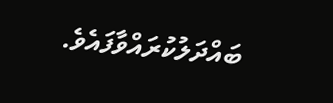ބައްދަލުކުރައްވާފައެވެ.